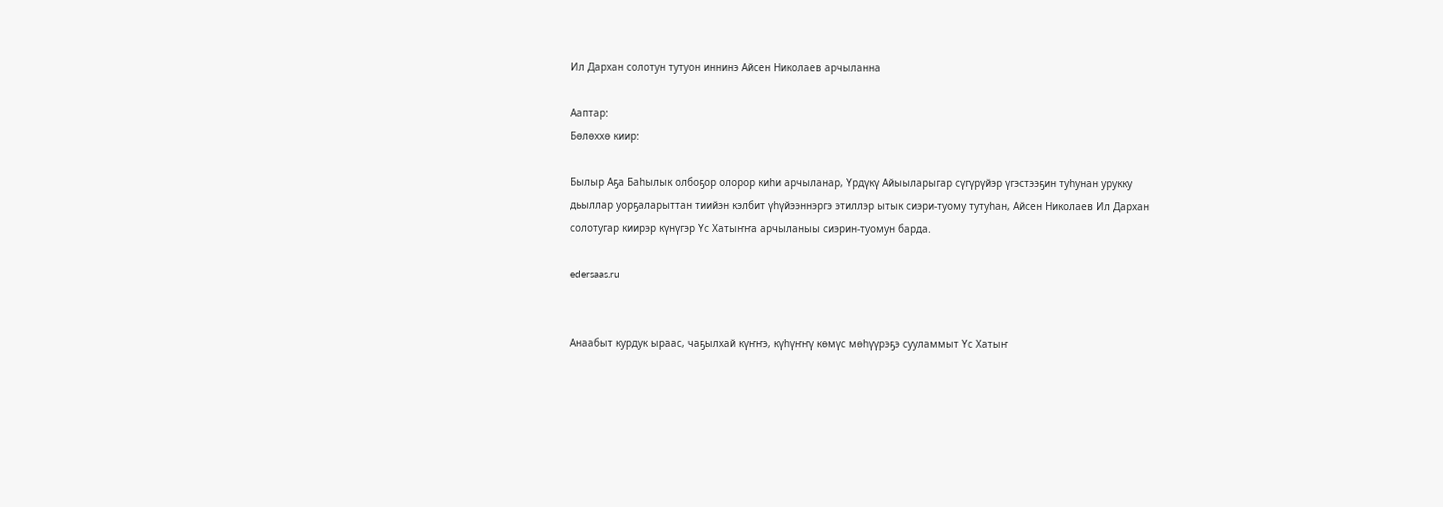Ил Дархан солотун тутуон иннинэ Айсен Николаев арчыланна

Ааптар:
Бөлөххө киир:

Былыр Аҕа Баһылык олбоҕор олорор киһи арчыланар, Үрдүкү Айыыларыгар сүгүрүйэр үгэстээҕин туһунан урукку дьыллар уорҕаларыттан тиийэн кэлбит үһүйээннэргэ этиллэр ытык сиэри-туому тутуһан, Айсен Николаев Ил Дархан солотугар киирэр күнүгэр Үс Хатыҥҥа арчыланыы сиэрин-туомун барда.

edersaas.ru


Анаабыт курдук ыраас, чаҕылхай күҥҥэ, күһүҥҥү көмүс мөһүүрэҕэ сууламмыт Үс Хатыҥ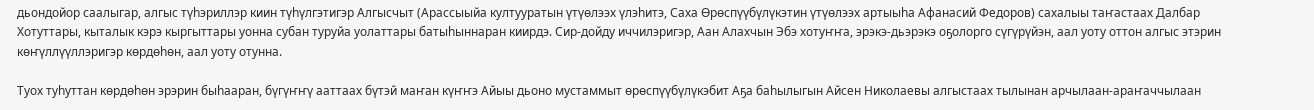дьондойор саалыгар, алгыс түһэриллэр киин түһүлгэтигэр Алгысчыт (Арассыыйа култууратын үтүөлээх үлэһитэ, Саха Өрөспүүбүлүкэтин үтүөлээх артыыһа Афанасий Федоров) сахалыы таҥастаах Далбар Хотуттары, кыталык кэрэ кыргыттары уонна субан туруйа уолаттары батыһыннаран киирдэ. Сир-дойду иччилэригэр, Аан Алахчын Эбэ хотуҥҥа, эрэкэ-дьэрэкэ оҕолорго сүгүрүйэн, аал уоту оттон алгыс этэрин көҥүллүүллэригэр көрдөһөн, аал уоту отунна.

Туох туһуттан көрдөһөн эрэрин быһааран, бүгүҥҥү ааттаах бүтэй маҥан күҥҥэ Айыы дьоно мустаммыт өрөспүүбүлүкэбит Аҕа баһылыгын Айсен Николаевы алгыстаах тылынан арчылаан-араҥаччылаан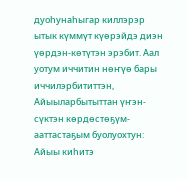дуоһунаһыгар киллэрэр ытык күммүт күөрэйдэ диэн үөрдэн-көтүтэн эрэбит. Аал уотум иччитин нөҥүө бары иччилэрбититтэн, Айыыларбытыттан үҥэн-сүктэн көрдөстөҕүм-ааттастаҕым буолуохтун: Айыы киһитэ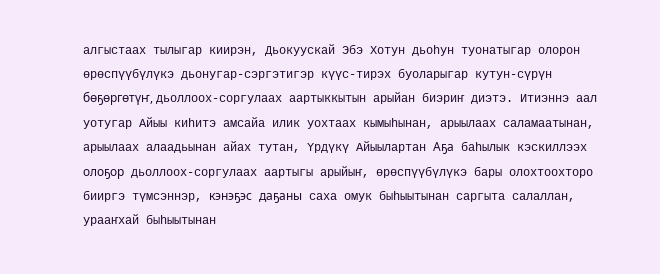алгыстаах тылыгар киирэн, Дьокуускай Эбэ Хотун дьоһун туонатыгар олорон өрөспүүбүлүкэ дьонугар-сэргэтигэр күүс-тирэх буоларыгар кутун-сүрүн бөҕөргөтүҥ, дьоллоох-соргулаах аартыккытын арыйан биэриҥ диэтэ. Итиэннэ аал уотугар Айыы киһитэ амсайа илик уохтаах кымыһынан, арыылаах саламаатынан, арыылаах алаадьынан айах тутан, Үрдүкү Айыылартан Аҕа баһылык кэскиллээх олоҕор дьоллоох-соргулаах аартыгы арыйыҥ, өрөспүүбүлүкэ бары олохтоохторо бииргэ түмсэннэр, кэнэҕэс даҕаны саха омук быһыытынан саргыта салаллан, урааҥхай быһыытынан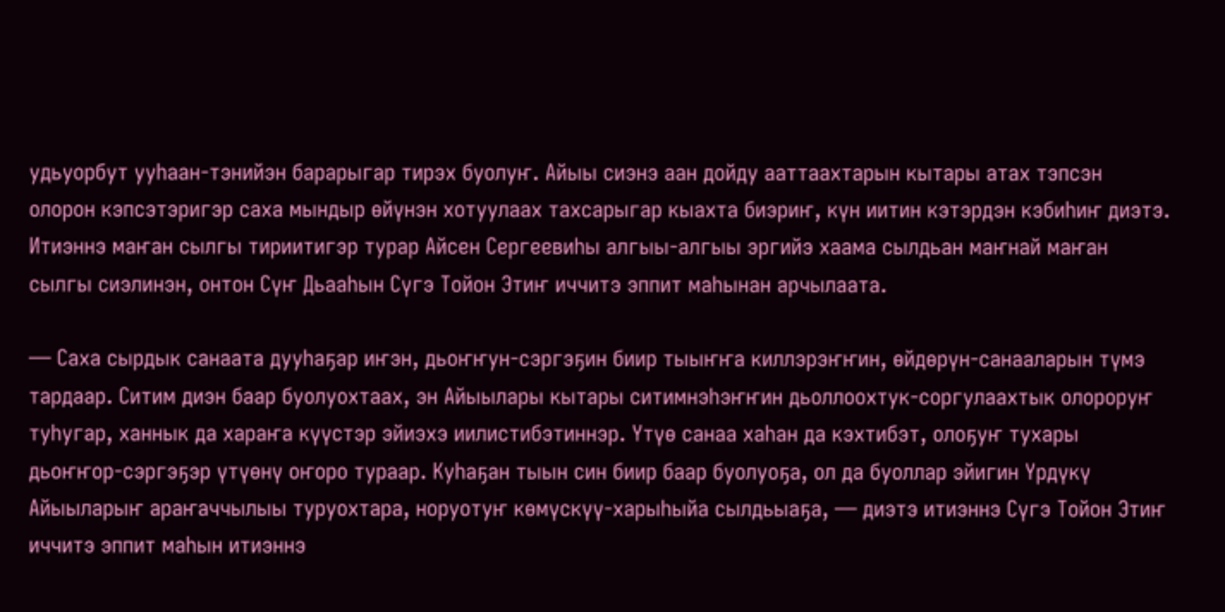удьуорбут ууһаан-тэнийэн барарыгар тирэх буолуҥ. Айыы сиэнэ аан дойду ааттаахтарын кытары атах тэпсэн олорон кэпсэтэригэр саха мындыр өйүнэн хотуулаах тахсарыгар кыахта биэриҥ, күн иитин кэтэрдэн кэбиһиҥ диэтэ. Итиэннэ маҥан сылгы тириитигэр турар Айсен Сергеевиһы алгыы-алгыы эргийэ хаама сылдьан маҥнай маҥан сылгы сиэлинэн, онтон Сүҥ Дьааһын Сүгэ Тойон Этиҥ иччитэ эппит маһынан арчылаата.

— Саха сырдык санаата дууһаҕар иҥэн, дьоҥҥун-сэргэҕин биир тыыҥҥа киллэрэҥҥин, өйдөрүн-санааларын түмэ тардаар. Ситим диэн баар буолуохтаах, эн Айыылары кытары ситимнэһэҥҥин дьоллоохтук-соргулаахтык олороруҥ туһугар, ханнык да хараҥа күүстэр эйиэхэ иилистибэтиннэр. Үтүө санаа хаһан да кэхтибэт, олоҕуҥ тухары дьоҥҥор-сэргэҕэр үтүөнү оҥоро тураар. Куһаҕан тыын син биир баар буолуоҕа, ол да буоллар эйигин Үрдүкү Айыыларыҥ араҥаччылыы туруохтара, норуотуҥ көмүскүү-харыһыйа сылдьыаҕа, — диэтэ итиэннэ Сүгэ Тойон Этиҥ иччитэ эппит маһын итиэннэ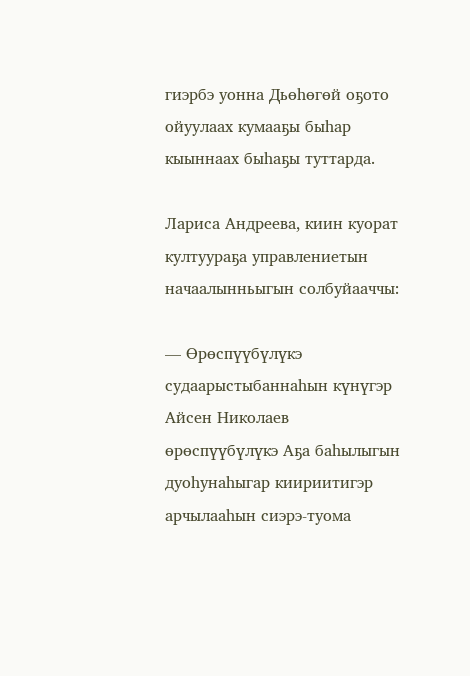гиэрбэ уонна Дьөһөгөй оҕото ойуулаах кумааҕы быһар кыыннаах быһаҕы туттарда.

Лариса Андреева, киин куорат култуураҕа управлениетын начаалынньыгын солбуйааччы:

— Өрөспүүбүлүкэ судаарыстыбаннаһын күнүгэр Айсен Николаев өрөспүүбүлүкэ Аҕа баһылыгын дуоһунаһыгар киириитигэр арчылааһын сиэрэ-туома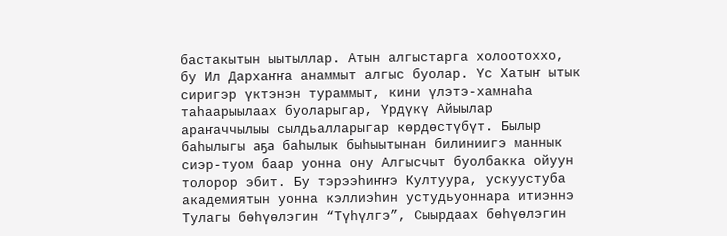бастакытын ыытыллар. Атын алгыстарга холоотоххо, бу Ил Дархаҥҥа анаммыт алгыс буолар. Үс Хатыҥ ытык сиригэр үктэнэн тураммыт, кини үлэтэ-хамнаһа таһаарыылаах буоларыгар, Үрдүкү Айыылар  араҥаччылыы сылдьалларыгар көрдөстүбүт. Былыр баһылыгы аҕа баһылык быһыытынан билиниигэ маннык сиэр-туом баар уонна ону Алгысчыт буолбакка ойуун толорор эбит. Бу тэрээһиҥҥэ Култуура, ускуустуба академиятын уонна кэллиэһин устудьуоннара итиэннэ Тулагы бөһүөлэгин “Түһүлгэ”, Сыырдаах бөһүөлэгин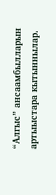“Алгыс” ансаамбылларын артыыстара кытыннылар.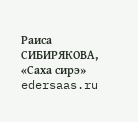Раиса СИБИРЯКОВА, «Саха сирэ» edersaas.ru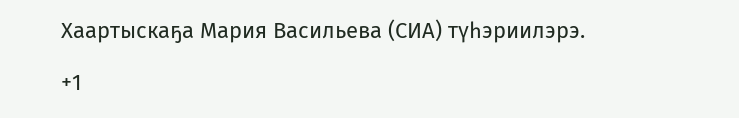Хаартыскаҕа Мария Васильева (СИА) түһэриилэрэ.

+1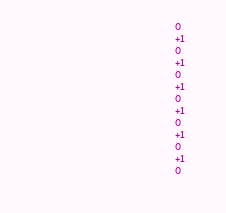0
+1
0
+1
0
+1
0
+1
0
+1
0
+1
0